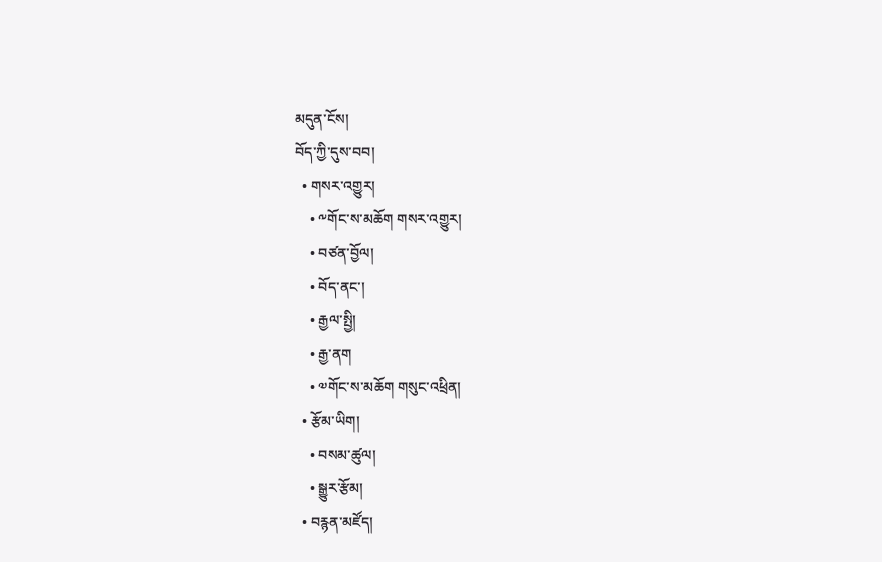མདུན་ངོས།
བོད་ཀྱི་དུས་བབ།
  • གསར་འགྱུར།
    • ༸གོང་ས་མཆོག གསར་འགྱུར།
    • བཙན་བྱོལ།
    • བོད་ནང་།
    • རྒྱལ་སྤྱི།
    • རྒྱ་ནག
    • ༧གོང་ས་མཆོག གསུང་འཕྲིན།
  • རྩོམ་ཡིག།
    • བསམ་ཚུལ།
    • སྒྱུར་རྩོམ།
  • བརྙན་མཛོད།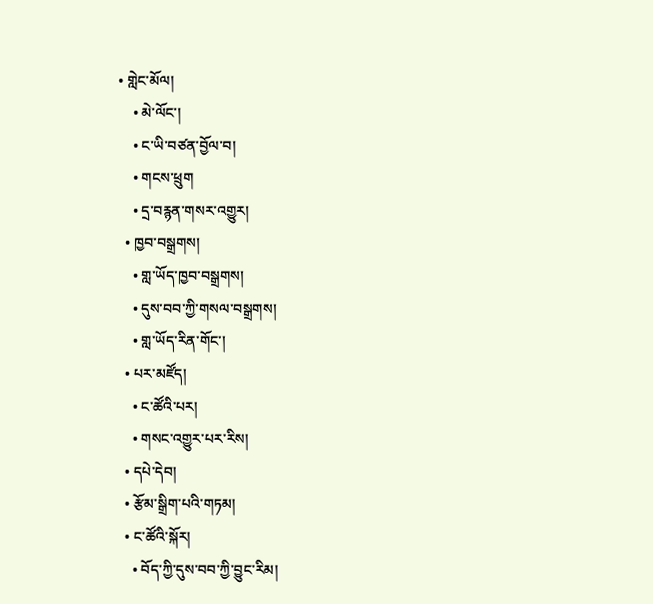• གླེང་མོལ།
    • མེ་ལོང་།
    • ང་ཡི་བཙན་བྱོལ་བ།
    • གངས་ཕྲུག
    • དྲ་བརྙན་གསར་འགྱུར།
  • ཁྱབ་བསྒྲགས།
    • གླ་ཡོད་ཁྱབ་བསྒྲགས།
    • དུས་བབ་ཀྱི་གསལ་བསྒྲགས།
    • གླ་ཡོད་རིན་གོང་།
  • པར་མཛོད།
    • ང་ཚོའི་པར།
    • གསང་འགྱུར་པར་རིས།
  • དཔེ་དེབ།
  • རྩོམ་སྒྲིག་པའི་གཏམ།
  • ང་ཚོའི་སྐོར།
    • བོད་ཀྱི་དུས་བབ་ཀྱི་བྱུང་རིམ།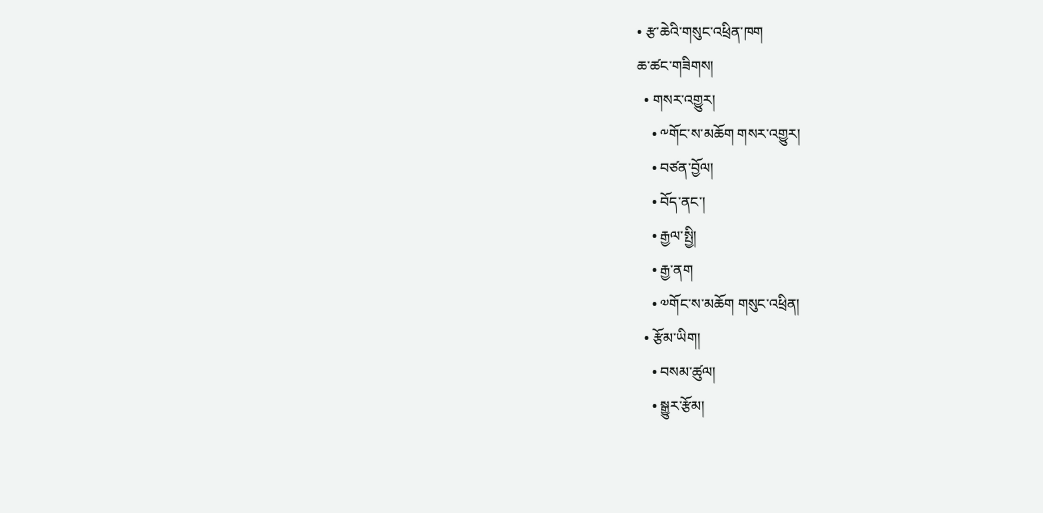• རྩ་ཆེའི་གསུང་འཕྲིན་ཁག
ཆ་ཚང་གཟིགས།
  • གསར་འགྱུར།
    • ༸གོང་ས་མཆོག གསར་འགྱུར།
    • བཙན་བྱོལ།
    • བོད་ནང་།
    • རྒྱལ་སྤྱི།
    • རྒྱ་ནག
    • ༧གོང་ས་མཆོག གསུང་འཕྲིན།
  • རྩོམ་ཡིག།
    • བསམ་ཚུལ།
    • སྒྱུར་རྩོམ།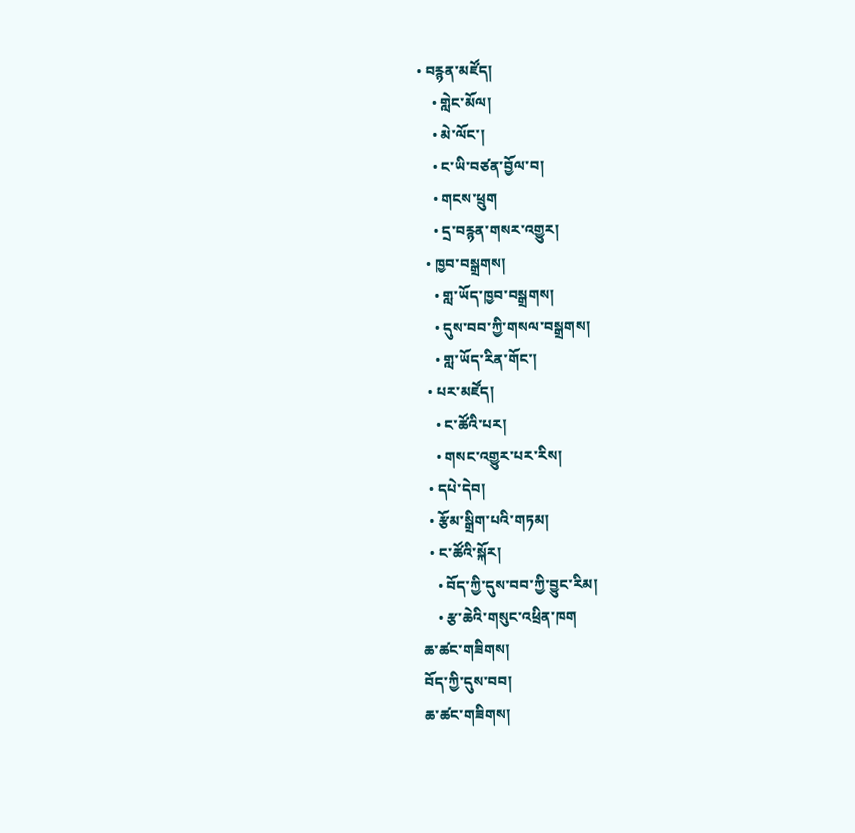• བརྙན་མཛོད།
    • གླེང་མོལ།
    • མེ་ལོང་།
    • ང་ཡི་བཙན་བྱོལ་བ།
    • གངས་ཕྲུག
    • དྲ་བརྙན་གསར་འགྱུར།
  • ཁྱབ་བསྒྲགས།
    • གླ་ཡོད་ཁྱབ་བསྒྲགས།
    • དུས་བབ་ཀྱི་གསལ་བསྒྲགས།
    • གླ་ཡོད་རིན་གོང་།
  • པར་མཛོད།
    • ང་ཚོའི་པར།
    • གསང་འགྱུར་པར་རིས།
  • དཔེ་དེབ།
  • རྩོམ་སྒྲིག་པའི་གཏམ།
  • ང་ཚོའི་སྐོར།
    • བོད་ཀྱི་དུས་བབ་ཀྱི་བྱུང་རིམ།
    • རྩ་ཆེའི་གསུང་འཕྲིན་ཁག
ཆ་ཚང་གཟིགས།
བོད་ཀྱི་དུས་བབ།
ཆ་ཚང་གཟིགས།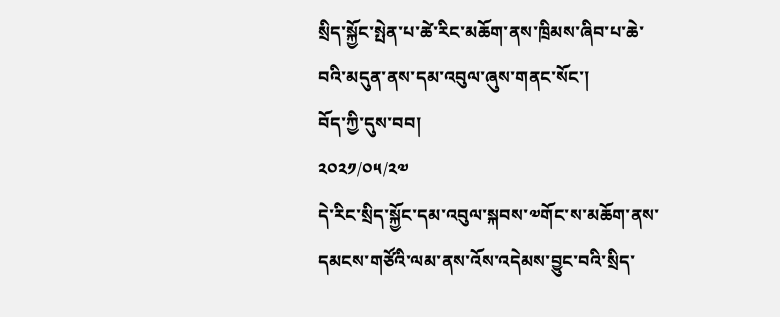སྲིད་སྐྱོང་སྤེན་པ་ཚེ་རིང་མཆོག་ནས་ཁྲིམས་ཞིབ་པ་ཆེ་བའི་མདུན་ནས་དམ་འབུལ་ཞུས་གནང་སོང་།
བོད་ཀྱི་དུས་བབ།
༢༠༢༡/༠༥/༢༧
དེ་རིང་སྲིད་སྐྱོང་དམ་འབུལ་སྐབས་༧གོང་ས་མཆོག་ནས་དམངས་གཙོའི་ལམ་ནས་འོས་འདེམས་བྱུང་བའི་སྲིད་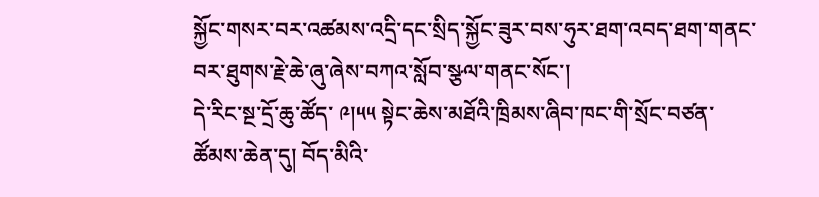སྐྱོང་གསར་བར་འཚམས་འདྲི་དང་སྲིད་སྐྱོང་ཟུར་བས་ཧུར་ཐག་འབད་ཐག་གནང་བར་ཐུགས་རྗེ་ཆེ་ཞུ་ཞེས་བཀའ་སློབ་སྩལ་གནང་སོང་།
དེ་རིང་སྔ་དྲོ་ཆུ་ཚོད་ ༩།༥༥ སྟེང་ཆེས་མཐོའི་ཁྲིམས་ཞིབ་ཁང་གི་སྲོང་བཙན་ཚོམས་ཆེན་དུ། བོད་མིའི་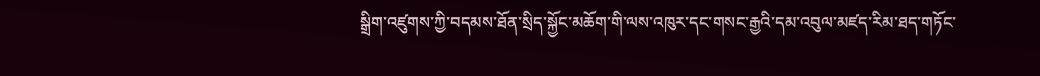སྒྲིག་འཛུགས་ཀྱི་བདམས་ཐོན་སྲིད་སྐྱོང་མཆོག་གི་ལས་འཁུར་དང་གསང་རྒྱའི་དམ་འབུལ་མཛད་རིམ་ཐད་གཏོང་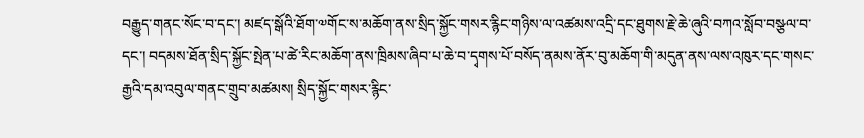བརྒྱུད་གནང་སོང་བ་དང་། མཛད་སྒོའི་ཐོག་༧གོང་ས་མཆོག་ནས་སྲིད་སྐྱོང་གསར་རྙིང་གཉིས་ལ་འཚམས་འདྲི་དང་ཐུགས་རྗེ་ཆེ་ཞུའི་བཀའ་སློབ་བསྩལ་བ་དང་། བདམས་ཐོན་སྲིད་སྐྱོང་སྤེན་པ་ཚེ་རིང་མཆོག་ནས་ཁྲིམས་ཞིབ་པ་ཆེ་བ་དྭགས་པོ་བསོད་ནམས་ནོར་བུ་མཆོག་གི་མདུན་ནས་ལས་འཁུར་དང་གསང་རྒྱའི་དམ་འབུལ་གནང་གྲུབ་མཚམས། སྲིད་སྐྱོང་གསར་རྙིང་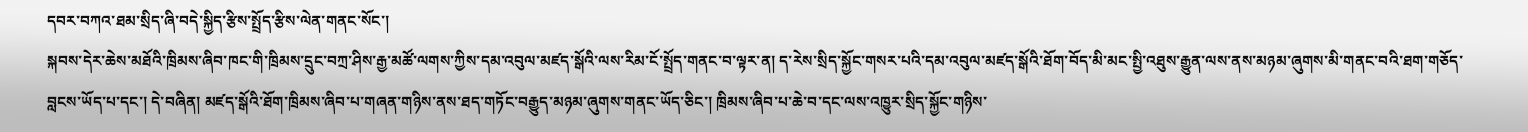དབར་བཀའ་ཐམ་སྲིད་ཞི་བདེ་སྐྱིད་རྩིས་སྤྲོད་རྩིས་ལེན་གནང་སོང་།
སྐབས་དེར་ཆེས་མཐོའི་ཁྲིམས་ཞིབ་ཁང་གི་ཁྲིམས་དྲུང་བཀྲ་ཤིས་རྒྱ་མཚོ་ལགས་ཀྱིས་དམ་འབུལ་མཛད་སྒོའི་ལས་རིམ་ངོ་སྤྲོད་གནང་བ་ལྟར་ན། ད་རེས་སྲིད་སྐྱོང་གསར་པའི་དམ་འབུལ་མཛད་སྒོའི་ཐོག་བོད་མི་མང་སྤྱི་འཐུས་རྒྱུན་ལས་ནས་མཉམ་ཞུགས་མི་གནང་བའི་ཐག་གཅོད་བླངས་ཡོད་པ་དང་། དེ་བཞིན། མཛད་སྒོའི་ཐོག་ཁྲིམས་ཞིབ་པ་གཞན་གཉིས་ནས་ཐད་གཏོང་བརྒྱུད་མཉམ་ཞུགས་གནང་ཡོད་ཅིང་། ཁྲིམས་ཞིབ་པ་ཆེ་བ་དང་ལས་འཁྱུར་སྲིད་སྐྱོང་གཉིས་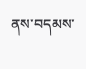ནས་བདམས་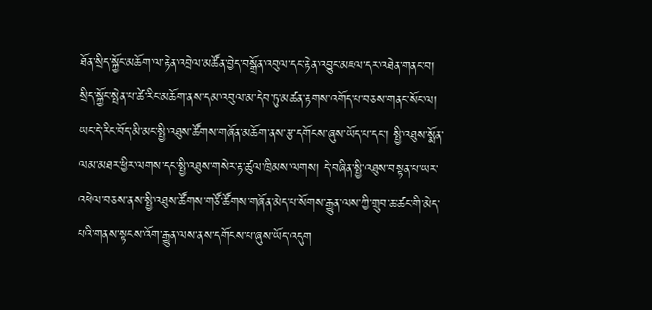ཐོན་སྲིད་སྐྱོང་མཆོག་ལ་རྟེན་འབྲེལ་མཚོན་བྱེད་བསྒྲོན་འབུལ་དང་རྟེན་འབྱུང་མཇལ་དར་འཐེན་གནང་བ། སྲིད་སྐྱོང་སྤེན་པ་ཚེ་རིང་མཆོག་ནས་དམ་འབུལ་མ་དེབ་ཏུ་མཚན་རྟགས་འགོད་པ་བཅས་གནང་སོང་ལ། ཡང་དེ་རིང་བོད་མི་མང་སྤྱི་འཐུས་ཚོགས་གཞོན་མཆོག་ནས་རྩ་དགོངས་ཞུས་ཡོད་པ་དང་། སྤྱི་འཐུས་སྨོན་ལམ་མཐར་ཕྱིར་ལགས་དང་སྤྱི་འཐུས་གསེར་རྟ་ཚུལ་ཁྲིམས་ལགས། དེ་བཞིན་སྤྱི་འཐུས་བསྟན་པ་ཡར་འཕེལ་བཅས་ནས་སྤྱི་འཐུས་ཚོགས་གཙོ་ཚོགས་གཞོན་མེད་པ་སོགས་རྒྱུན་ལས་ཀྱི་གྲུབ་ཆ་ཚང་གི་མེད་པའི་གནས་སྟངས་འོག་རྒྱུན་ལས་ནས་དགོངས་པ་ཞུས་ཡོད་འདུག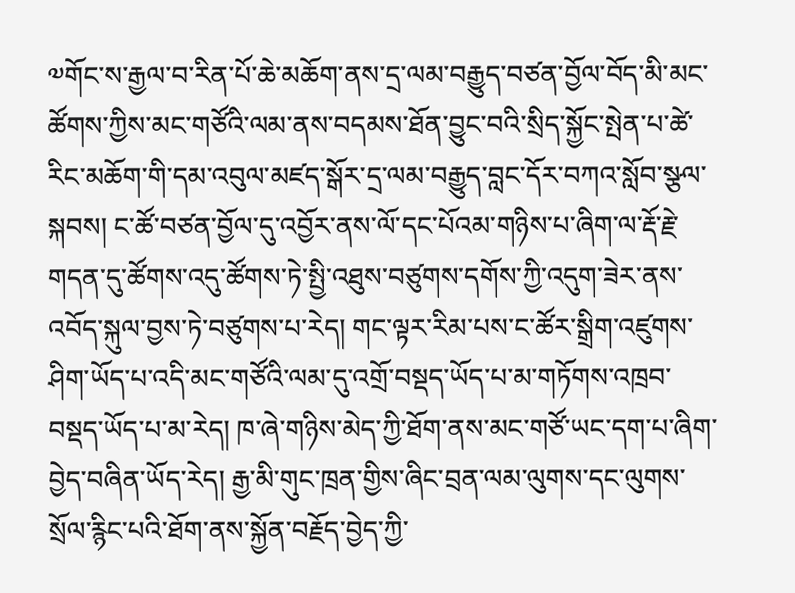༧གོང་ས་རྒྱལ་བ་རིན་པོ་ཆེ་མཆོག་ནས་དྲ་ལམ་བརྒྱུད་བཙན་བྱོལ་བོད་མི་མང་ཚོགས་ཀྱིས་མང་གཙོའི་ལམ་ནས་བདམས་ཐོན་བྱུང་བའི་སྲིད་སྐྱོང་སྤེན་པ་ཚེ་རིང་མཆོག་གི་དམ་འབུལ་མཛད་སྒོར་དྲ་ལམ་བརྒྱུད་བླང་དོར་བཀའ་སློབ་སྩལ་སྐབས། ང་ཚོ་བཙན་བྱོལ་དུ་འབྱོར་ནས་ལོ་དང་པོའམ་གཉིས་པ་ཞིག་ལ་རྡོ་རྗེ་གདན་དུ་ཚོགས་འདུ་ཚོགས་ཏེ་སྤྱི་འཐུས་བཙུགས་དགོས་ཀྱི་འདུག་ཟེར་ནས་འབོད་སྐུལ་བྱས་ཏེ་བཙུགས་པ་རེད། གང་ལྟར་རིམ་པས་ང་ཚོར་སྒྲིག་འཛུགས་ཤིག་ཡོད་པ་འདི་མང་གཙོའི་ལམ་དུ་འགྲོ་བསྡད་ཡོད་པ་མ་གཏོགས་འཁྲབ་བསྡད་ཡོད་པ་མ་རེད། ཁ་ཞེ་གཉིས་མེད་ཀྱི་ཐོག་ནས་མང་གཙོ་ཡང་དག་པ་ཞིག་བྱེད་བཞིན་ཡོད་རེད། རྒྱ་མི་གུང་ཁྲན་གྱིས་ཞིང་བྲན་ལམ་ལུགས་དང་ལུགས་སྲོལ་རྙིང་པའི་ཐོག་ནས་སྐྱོན་བརྗོད་བྱེད་ཀྱི་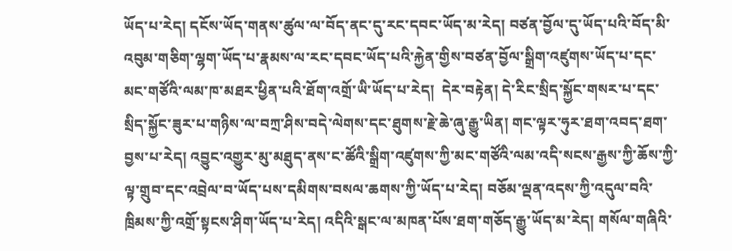ཡོད་པ་རེད། དངོས་ཡོད་གནས་ཚུལ་ལ་བོད་ནང་དུ་རང་དབང་ཡོད་མ་རེད། བཙན་བྱོལ་དུ་ཡོད་པའི་བོད་མི་འབུམ་གཅིག་ལྷག་ཡོད་པ་རྣམས་ལ་རང་དབང་ཡོད་པའི་རྐྱེན་གྱིས་བཙན་བྱོལ་སྒྲིག་འཛུགས་ཡོད་པ་དང་མང་གཙོའི་ལམ་ཁ་མཐར་ཕྱིན་པའི་ཐོག་འགྲོ་ཡི་ཡོད་པ་རེད།  དེར་བརྟེན། དེ་རིང་སྲིད་སྐྱོང་གསར་པ་དང་སྲིད་སྐྱོང་ཟུར་པ་གཉིས་ལ་བཀྲ་ཤིས་བདེ་ལེགས་དང་ཐུགས་རྗེ་ཆེ་ཞུ་རྒྱུ་ཡིན། གང་ལྟར་ཧུར་ཐག་འབད་ཐག་བྱས་པ་རེད། འབྱུང་འགྱུར་མུ་མཐུད་ནས་ང་ཚོའི་སྒྲིག་འཛུགས་ཀྱི་མང་གཙོའི་ལམ་འདི་སངས་རྒྱས་ཀྱི་ཆོས་ཀྱི་ལྟ་གྲུབ་དང་འབྲེལ་བ་ཡོད་པས་དམིགས་བསལ་ཆགས་ཀྱི་ཡོད་པ་རེད། བཅོམ་ལྡན་འདས་ཀྱི་འདུལ་བའི་ཁྲིམས་ཀྱི་འགྲོ་སྟངས་ཤིག་ཡོད་པ་རེད། འདིའི་སྒང་ལ་མཁན་པོས་ཐག་གཅོད་རྒྱུ་ཡོད་མ་རེད། གསོལ་གཞིའི་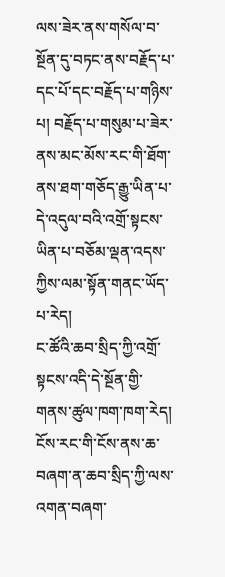ལས་ཟེར་ནས་གསོལ་བ་སྔོན་དུ་བཏང་ནས་བརྗོད་པ་དང་པོ་དང་བརྗོད་པ་གཉིས་པ། བརྗོད་པ་གསུམ་པ་ཟེར་ནས་མང་མོས་རང་གི་ཐོག་ནས་ཐག་གཅོད་རྒྱུ་ཡིན་པ་དེ་འདུལ་བའི་འགྲོ་སྟངས་ཡིན་པ་བཅོམ་ལྡན་འདས་ཀྱིས་ལམ་སྟོན་གནང་ཡོད་པ་རེད།
ང་ཚོའི་ཆབ་སྲིད་ཀྱི་འགྲོ་སྟངས་འདི་དེ་སྔོན་གྱི་གནས་ཚུལ་ཁག་ཁག་རེད། ངོས་རང་གི་ངོས་ནས་ཆ་བཞག་ན་ཆབ་སྲིད་ཀྱི་ལས་འགན་བཞག་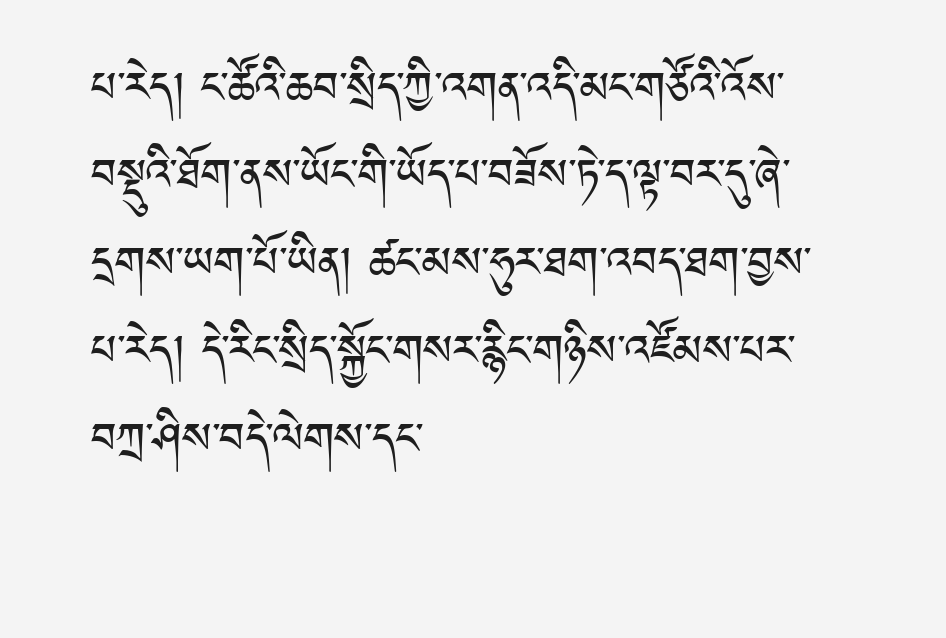པ་རེད། ང་ཚོའི་ཆབ་སྲིད་ཀྱི་འགན་འདི་མང་གཙོའི་འོས་བསྡུའི་ཐོག་ནས་ཡོང་གི་ཡོད་པ་བཟོས་ཏེ་ད་ལྟ་བར་དུ་ཞེ་དྲགས་ཡག་པོ་ཡིན། ཚང་མས་ཧུར་ཐག་འབད་ཐག་བྱས་པ་རེད། དེ་རིང་སྲིད་སྐྱོང་གསར་རྙིང་གཉིས་འཛོམས་པར་བཀྲ་ཤིས་བདེ་ལེགས་དང་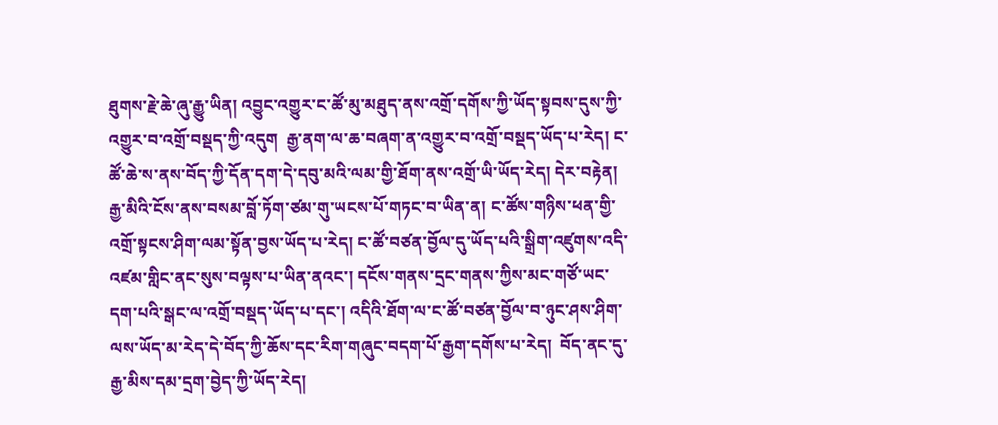ཐུགས་རྗེ་ཆེ་ཞུ་རྒྱུ་ཡིན། འབྱུང་འགྱུར་ང་ཚོ་མུ་མཐུད་ནས་འགྲོ་དགོས་ཀྱི་ཡོད་སྟབས་དུས་ཀྱི་འགྱུར་བ་འགྲོ་བསྡད་ཀྱི་འདུག  རྒྱ་ནག་ལ་ཆ་བཞག་ན་འགྱུར་བ་འགྲོ་བསྡད་ཡོད་པ་རེད། ང་ཚོ་ཆེ་ས་ནས་བོད་ཀྱི་དོན་དག་དེ་དབུ་མའི་ལམ་གྱི་ཐོག་ནས་འགྲོ་ཡི་ཡོད་རེད། དེར་བརྟེན། རྒྱ་མིའི་ངོས་ནས་བསམ་བློ་ཏོག་ཙམ་གུ་ཡངས་པོ་གཏང་བ་ཡིན་ན། ང་ཚོས་གཉིས་ཕན་གྱི་འགྲོ་སྟངས་ཤིག་ལམ་སྟོན་བྱས་ཡོད་པ་རེད། ང་ཚོ་བཙན་བྱོལ་དུ་ཡོད་པའི་སྒྲིག་འཛུགས་འདི་འཛམ་གླིང་ནང་སུས་བལྟས་པ་ཡིན་ནའང་། དངོས་གནས་དྲང་གནས་ཀྱིས་མང་གཙོ་ཡང་དག་པའི་སྒང་ལ་འགྲོ་བསྡད་ཡོད་པ་དང་། འདིའི་ཐོག་ལ་ང་ཚོ་བཙན་བྱོལ་བ་ཉུང་ཤས་ཤིག་ལས་ཡོད་མ་རེད་དེ་བོད་ཀྱི་ཆོས་དང་རིག་གཞུང་བདག་པོ་རྒྱག་དགོས་པ་རེད།  བོད་ནང་དུ་རྒྱ་མིས་དམ་དྲག་བྱེད་ཀྱི་ཡོད་རེད།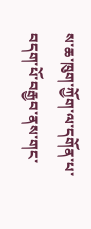ས་ཆ་ཁུག་ཀྱོག་ལ་དགོན་པ་བདག་པོ་བརྒྱབ་ནས་གང་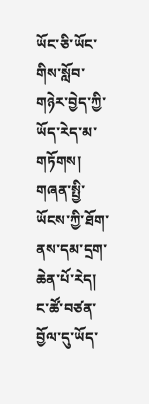ཡོང་ཅི་ཡོང་གིས་སློབ་གཉེར་བྱེད་ཀྱི་ཡོད་རེད་མ་གཏོགས། གཞན་སྤྱི་ཡོངས་ཀྱི་ཐོག་ནས་དམ་དྲག་ཆེན་པོ་རེད།
ང་ཚོ་བཙན་བྱོལ་དུ་ཡོད་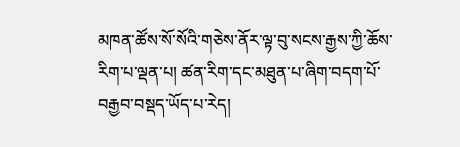མཁན་ཚོས་སོ་སོའི་གཅེས་ནོར་ལྟ་བུ་སངས་རྒྱས་ཀྱི་ཆོས་རིག་པ་ལྡན་པ། ཚན་རིག་དང་མཐུན་པ་ཞིག་བདག་པོ་བརྒྱབ་བསྡད་ཡོད་པ་རེད།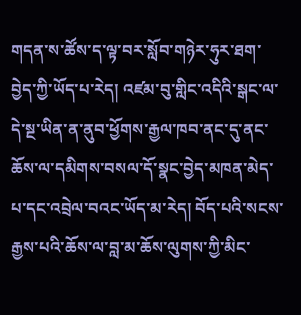གདན་ས་ཚོས་ད་ལྟ་བར་སློབ་གཉེར་ཧུར་ཐག་བྱེད་ཀྱི་ཡོད་པ་རེད། འཛམ་བུ་གླིང་འདིའི་སྒང་ལ་དེ་སྔ་ཡིན་ན་ནུབ་ཕྱོགས་རྒྱལ་ཁབ་ནང་དུ་ནང་ཆོས་ལ་དམིགས་བསལ་དོ་སྣང་བྱེད་མཁན་མེད་པ་དང་འབྲེལ་བའང་ཡོད་མ་རེད། བོད་པའི་སངས་རྒྱས་པའི་ཆོས་ལ་བླ་མ་ཆོས་ལུགས་ཀྱི་མིང་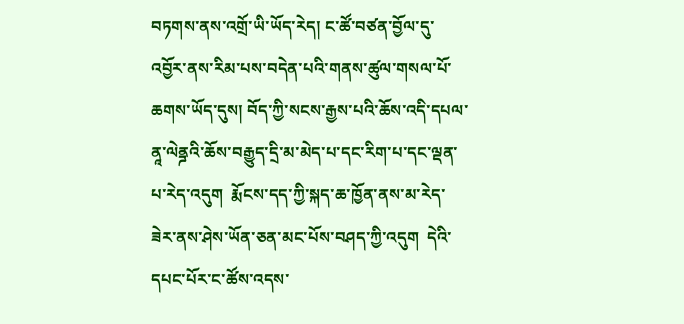བཏགས་ནས་འགྲོ་ཡི་ཡོད་རེད། ང་ཚོ་བཙན་བྱོལ་དུ་འབྱོར་ནས་རིམ་པས་བདེན་པའི་གནས་ཚུལ་གསལ་པོ་ཆགས་ཡོད་དུས། བོད་ཀྱི་སངས་རྒྱས་པའི་ཆོས་འདི་དཔལ་ནཱ་ལེནྜའི་ཆོས་བརྒྱུད་དྲི་མ་མེད་པ་དང་རིག་པ་དང་ལྡན་པ་རེད་འདུག  རྨོངས་དད་ཀྱི་སྐད་ཆ་ཁྱོན་ནས་མ་རེད་ཟེར་ནས་ཤེས་ཡོན་ཅན་མང་པོས་བཤད་ཀྱི་འདུག  དེའི་དཔང་པོར་ང་ཚོས་འདས་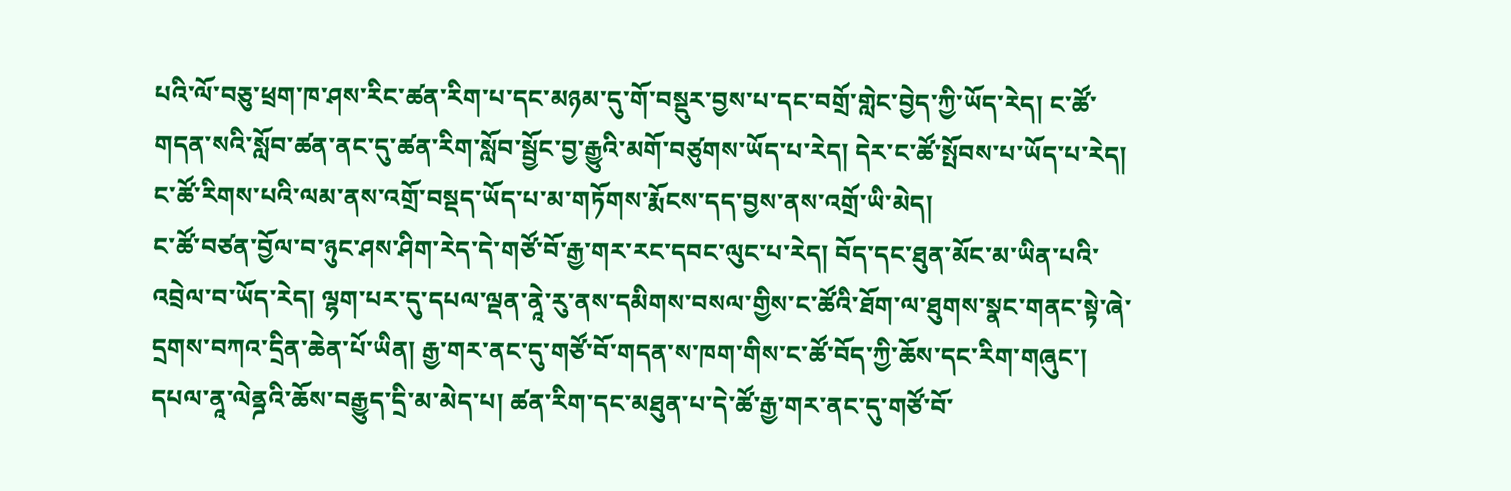པའི་ལོ་བཅུ་ཕྲག་ཁ་ཤས་རིང་ཚན་རིག་པ་དང་མཉམ་དུ་གོ་བསྡུར་བྱས་པ་དང་བགྲོ་གླེང་བྱེད་ཀྱི་ཡོད་རེད། ང་ཚོ་གདན་སའི་སློབ་ཚན་ནང་དུ་ཚན་རིག་སློབ་སྦྱོང་བྱ་རྒྱུའི་མགོ་བཙུགས་ཡོད་པ་རེད། དེར་ང་ཚོ་སྤོབས་པ་ཡོད་པ་རེད། ང་ཚོ་རིགས་པའི་ལམ་ནས་འགྲོ་བསྡད་ཡོད་པ་མ་གཏོགས་རྨོངས་དད་བྱས་ནས་འགྲོ་ཡི་མེད།
ང་ཚོ་བཙན་བྱོལ་བ་ཉུང་ཤས་ཤིག་རེད་དེ་གཙོ་བོ་རྒྱ་གར་རང་དབང་ལུང་པ་རེད། བོད་དང་ཐུན་མོང་མ་ཡིན་པའི་འབྲེལ་བ་ཡོད་རེད། ལྷག་པར་དུ་དཔལ་ལྡན་ནཱེ་རུ་ནས་དམིགས་བསལ་གྱིས་ང་ཚོའི་ཐོག་ལ་ཐུགས་སྣང་གནང་སྟེ་ཞེ་དྲགས་བཀའ་དྲིན་ཆེན་པོ་ཡིན། རྒྱ་གར་ནང་དུ་གཙོ་བོ་གདན་ས་ཁག་གིས་ང་ཚོ་བོད་ཀྱི་ཆོས་དང་རིག་གཞུང་། དཔལ་ནཱ་ལེནྜའི་ཆོས་བརྒྱུད་དྲི་མ་མེད་པ། ཚན་རིག་དང་མཐུན་པ་དེ་ཚོ་རྒྱ་གར་ནང་དུ་གཙོ་བོ་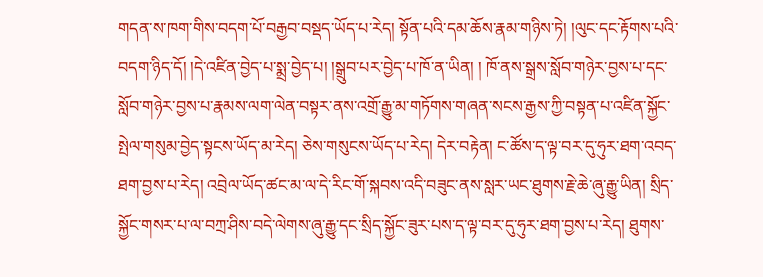གདན་ས་ཁག་གིས་བདག་པོ་བརྒྱབ་བསྡད་ཡོད་པ་རེད། སྟོན་པའི་དམ་ཆོས་རྣམ་གཉིས་ཏེ། །ལུང་དང་རྟོགས་པའི་བདག་ཉིད་དོ། །དེ་འཛིན་བྱེད་པ་སྨྲ་བྱེད་པ། །སྒྲུབ་པར་བྱེད་པ་ཁོ་ན་ཡིན། ། ཁོ་ནས་སྒྲས་སློབ་གཉེར་བྱས་པ་དང་སློབ་གཉེར་བྱས་པ་རྣམས་ལག་ལེན་བསྟར་ནས་འགྲོ་རྒྱུ་མ་གཏོགས་གཞན་སངས་རྒྱས་ཀྱི་བསྟན་པ་འཛིན་སྐྱོང་སྤེལ་གསུམ་བྱེད་སྟངས་ཡོད་མ་རེད། ཅེས་གསུངས་ཡོད་པ་རེད། དེར་བརྟེན། ང་ཚོས་ད་ལྟ་བར་དུ་ཧུར་ཐག་འབད་ཐག་བྱས་པ་རེད། འབྲེལ་ཡོད་ཚང་མ་ལ་དེ་རིང་གོ་སྐབས་འདི་བཟུང་ནས་སླར་ཡང་ཐུགས་རྗེ་ཆེ་ཞུ་རྒྱུ་ཡིན། སྲིད་སྐྱོང་གསར་པ་ལ་བཀྲ་ཤིས་བདེ་ལེགས་ཞུ་རྒྱུ་དང་སྲིད་སྐྱོང་ཟུར་པས་ད་ལྟ་བར་དུ་ཧུར་ཐག་བྱས་པ་རེད། ཐུགས་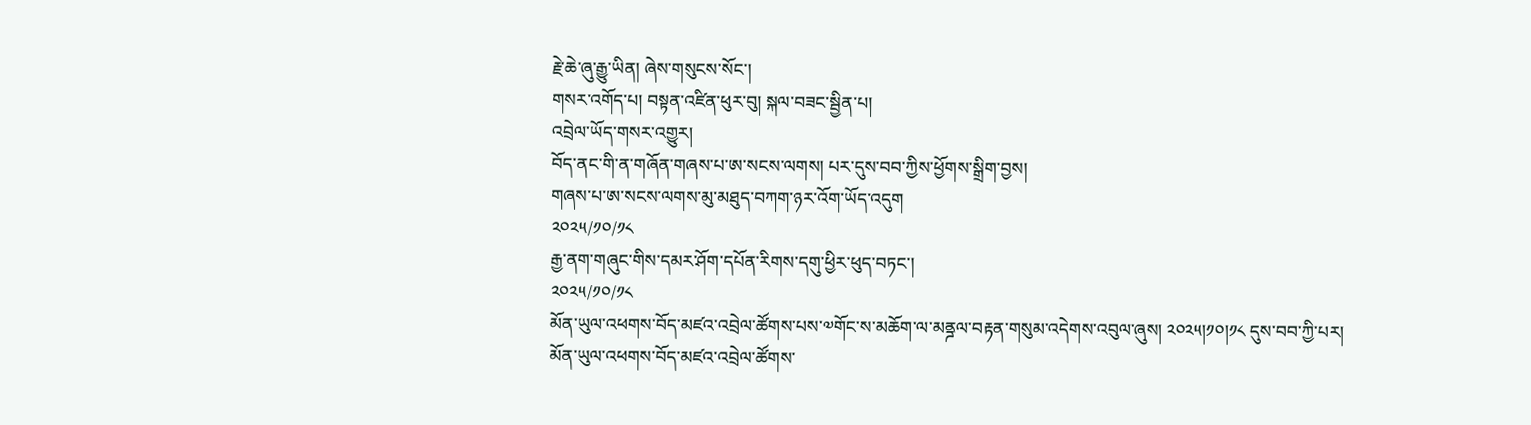རྗེ་ཆེ་ཞུ་རྒྱུ་ཡིན། ཞེས་གསུངས་སོང་།
གསར་འགོད་པ། བསྟན་འཛིན་ཕུར་བུ། སྐལ་བཟང་སྦྱིན་པ།
འབྲེལ་ཡོད་གསར་འགྱུར།
བོད་ནང་གི་ན་གཞོན་གཞས་པ་ཨ་སངས་ལགས། པར་དུས་བབ་ཀྱིས་ཕྱོགས་སྒྲིག་བྱས།
གཞས་པ་ཨ་སངས་ལགས་མུ་མཐུད་བཀག་ཉར་འོག་ཡོད་འདུག
༢༠༢༥/༡༠/༡༨
རྒྱ་ནག་གཞུང་གིས་དམར་ཤོག་དཔོན་རིགས་དགུ་ཕྱིར་ཕུད་བཏང་།
༢༠༢༥/༡༠/༡༨
མོན་ཡུལ་འཕགས་བོད་མཛའ་འབྲེལ་ཚོགས་པས་༧གོང་ས་མཆོག་ལ་མནྜལ་བརྟན་གསུམ་འདེགས་འབུལ་ཞུས། ༢༠༢༥།༡༠།༡༨ དུས་བབ་ཀྱི་པར།
མོན་ཡུལ་འཕགས་བོད་མཛའ་འབྲེལ་ཚོགས་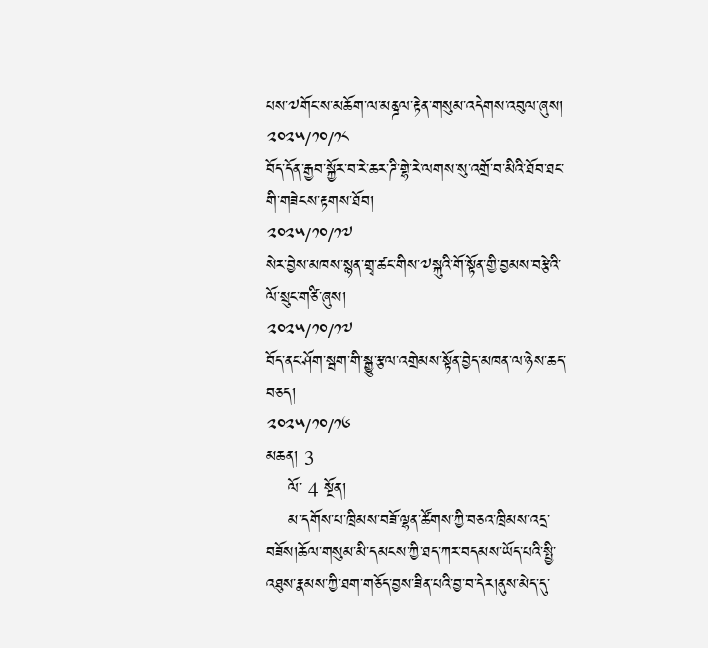པས་༧གོང་ས་མཆོག་ལ་མནྜལ་རྟེན་གསུམ་འདེགས་འབུལ་ཞུས།
༢༠༢༥/༡༠/༡༨
བོད་དོན་རྒྱབ་སྐྱོར་བ་རེ་ཆར་ཌི་གྷེ་རེ་ལགས་སུ་འགྲོ་བ་མིའི་ཐོབ་ཐང་གི་གཟེངས་རྟགས་ཐོབ།
༢༠༢༥/༡༠/༡༧
སེར་བྱེས་མཁས་སྙན་གྲྭ་ཚང་གིས་༧སྐུའི་གོ་སྟོན་གྱི་བྱམས་བརྩེའི་ལོ་སྲུང་གཙི་ཞུས།
༢༠༢༥/༡༠/༡༧
བོད་ནང་ཤོག་སྦག་གི་སྒྱུ་རྩལ་འགྲེམས་སྟོན་བྱེད་མཁན་ལ་ཉེས་ཆད་བཅད།
༢༠༢༥/༡༠/༡༦
མཆན། 3
    ལོ་ 4 སྔོན།
    མ་དགོས་པ་ཁྲིམས་བཟོ་ལྷན་ཚོགས་ཀྱི་བཅའ་ཁྲིམས་འདྲ་བཟོས།ཆོལ་གསུམ་མི་དམངས་ཀྱི་ཐད་ཀར་བདམས་ཡོད་པའི་སྤྱི་འཐུས་རྣམས་ཀྱི་ཐག་གཅོད་བྱས་ཟིན་པའི་བྱ་བ་དེར།ནུས་མེད་དུ་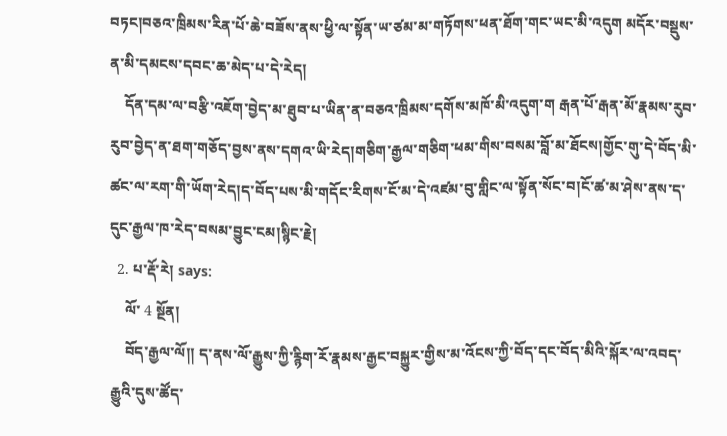བཏང།བཅའ་ཁྲིམས་རིན་པོ་ཆེ་བཟོས་ནས་ཕྱི་ལ་སྟོན་ཡ་ཙམ་མ་གཏོགས་ཕན་ཐོག་གང་ཡང་མི་འདུག མདོར་བསྡུས་ན་མི་དམངས་དབང་ཆ་མེད་པ་དེ་རེད།
    དོན་དམ་ལ་བརྩི་འཇོག་བྱེད་མ་ཐུབ་པ་ཡིན་ན་བཅའ་ཁྲིམས་དགོས་མཁོ་མི་འདུག་ག རྒན་པོ་རྒན་མོ་རྣམས་རུབ་རུབ་བྱེད་ན་ཐག་གཅོད་བྱས་ནས་དགའ་ཡི་རེད།གཅིག་རྒྱལ་གཅིག་ཕམ་གིས་བསམ་བློ་མ་ཐོངས།གྱོང་གུ་དེ་བོད་མི་ཚང་ལ་རག་གི་ཡོག་རེད།ད་བོད་པས་མི་གདོང་རིགས་ངོ་མ་དེ་འཛམ་བུ་གླིང་ལ་སྟོན་སོང་བ།ངོ་ཚ་མ་ཤེས་ནས་ད་དུང་རྒྱལ་ཁ་རེད་བསམ་བྱུང་ངམ།སྙིང་རྗེ།
  2. པ་རྡོ་རེ། says:
    ལོ་ 4 སྔོན།
    བོད་རྒྱལ་ལོ།། ད་ནས་ལོ་རྒྱུས་ཀྱི་རྙིག་རོ་རྣམས་རྒྱང་བསྐྱུར་གྱིས་མ་འོངས་ཀྱི་བོད་དང་བོད་མིའི་སྐོར་ལ་འབད་རྒྱུའི་དུས་ཚོད་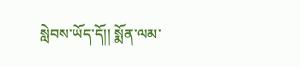སླེབས་ཡོད་དོ།། སྨོན་ལམ་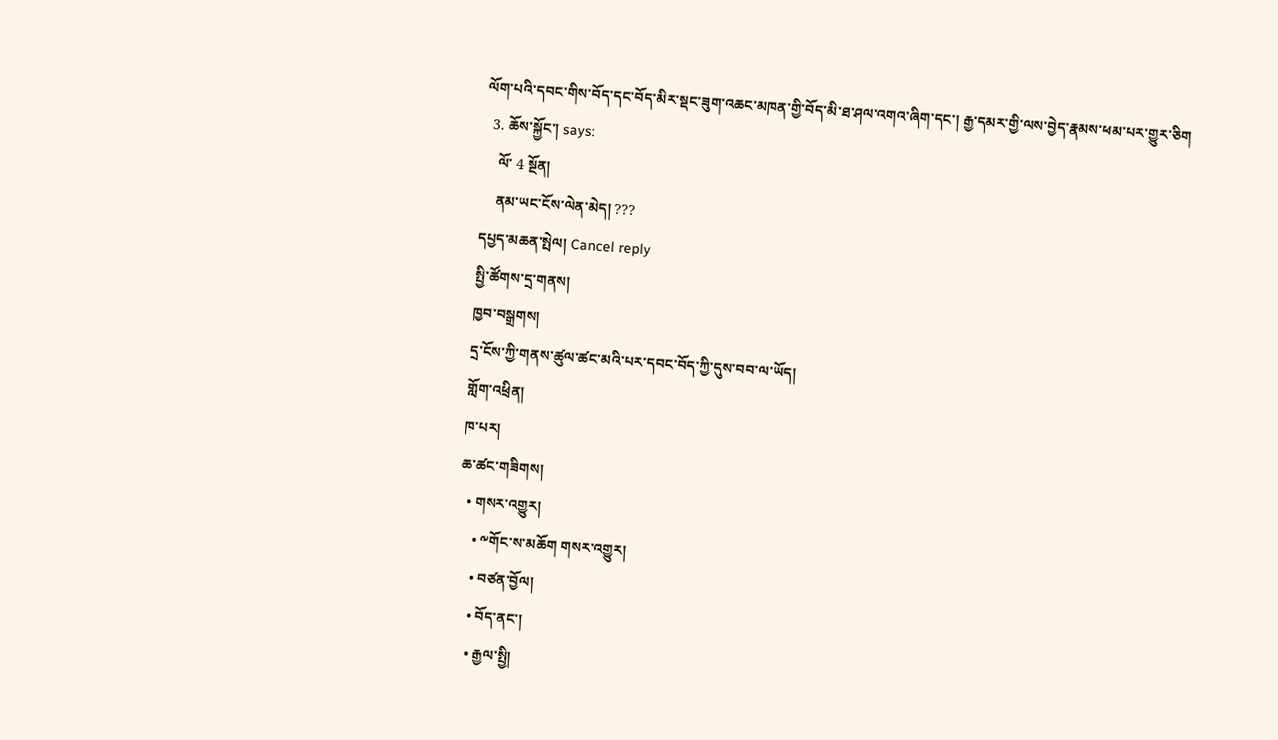ལོག་པའི་དབང་གིས་བོད་དང་བོད་མིར་སྡང་ཟུག་འཆང་མཁན་གྱི་བོད་མི་ཐ་ཤལ་འགའ་ཞིག་དང་། རྒྱ་དམར་གྱི་ལས་བྱེད་རྣམས་ཕམ་པར་གྱུར་ཅིག
  3. ཆོས་སྐྱོང་། says:
    ལོ་ 4 སྔོན།
    ནམ་ཡང་ངོས་ལེན་མེད། ???
དཔྱད་མཆན་སྤེལ། Cancel reply
སྤྱི་ཚོགས་དྲ་གནས།
ཁྱབ་བསྒྲགས།
དྲ་ངོས་ཀྱི་གནས་ཚུལ་ཚང་མའི་པར་དབང་བོད་ཀྱི་དུས་བབ་ལ་ཡོད།
གློག་འཕྲིན།
ཁ་པར།
ཆ་ཚང་གཟིགས།
  • གསར་འགྱུར།
    • ༸གོང་ས་མཆོག གསར་འགྱུར།
    • བཙན་བྱོལ།
    • བོད་ནང་།
    • རྒྱལ་སྤྱི།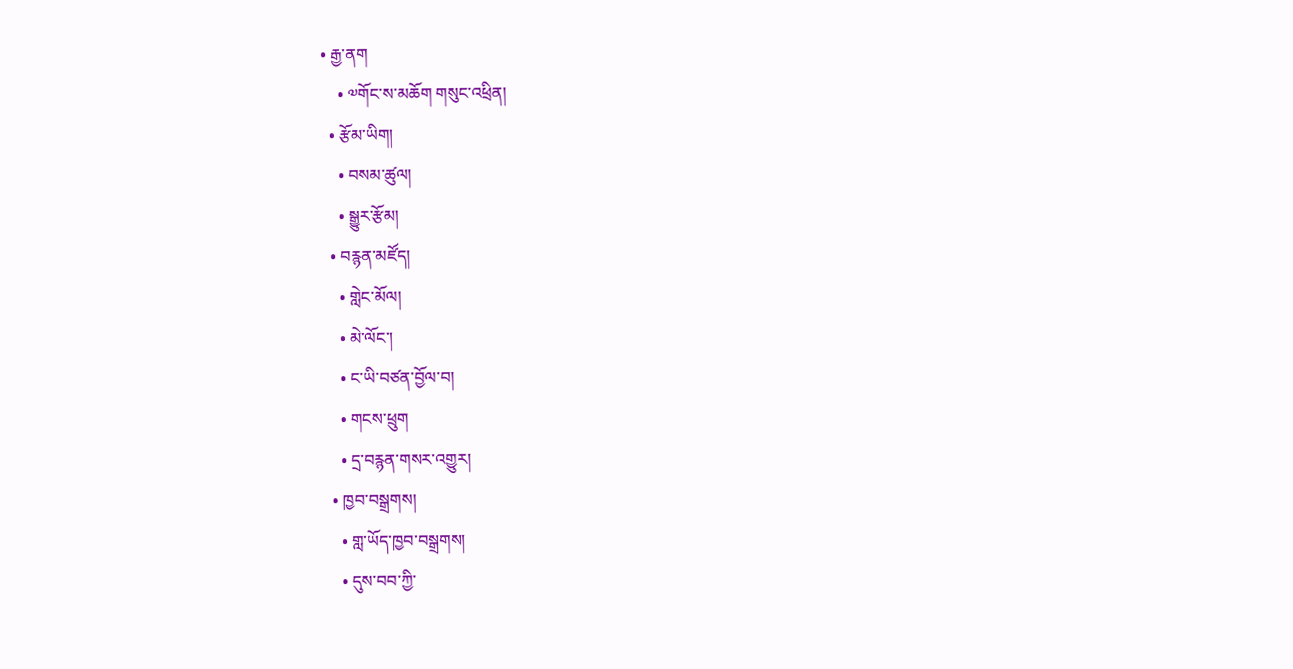• རྒྱ་ནག
    • ༧གོང་ས་མཆོག གསུང་འཕྲིན།
  • རྩོམ་ཡིག།
    • བསམ་ཚུལ།
    • སྒྱུར་རྩོམ།
  • བརྙན་མཛོད།
    • གླེང་མོལ།
    • མེ་ལོང་།
    • ང་ཡི་བཙན་བྱོལ་བ།
    • གངས་ཕྲུག
    • དྲ་བརྙན་གསར་འགྱུར།
  • ཁྱབ་བསྒྲགས།
    • གླ་ཡོད་ཁྱབ་བསྒྲགས།
    • དུས་བབ་ཀྱི་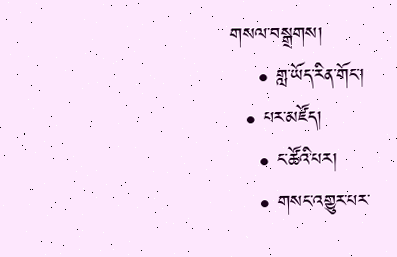གསལ་བསྒྲགས།
    • གླ་ཡོད་རིན་གོང་།
  • པར་མཛོད།
    • ང་ཚོའི་པར།
    • གསང་འགྱུར་པར་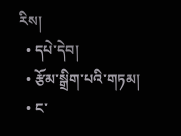རིས།
  • དཔེ་དེབ།
  • རྩོམ་སྒྲིག་པའི་གཏམ།
  • ང་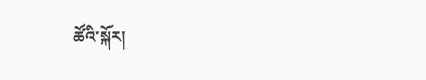ཚོའི་སྐོར།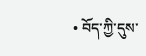• བོད་ཀྱི་དུས་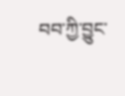བབ་ཀྱི་བྱུང་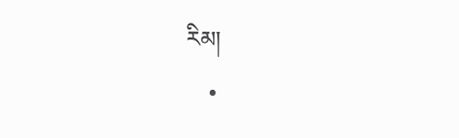རིམ།
    •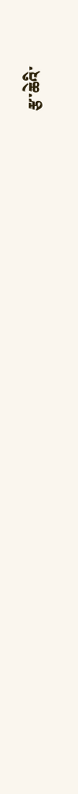རྩ་ཆེའི་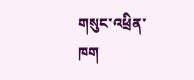གསུང་འཕྲིན་ཁག